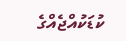ކުޑަކުއްޖެއްގެ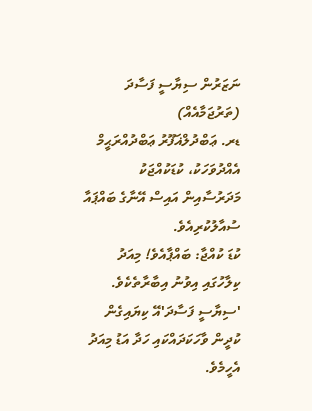ނަޒަރުން ސިޔާސީ ފަސާދަ (ތަރުޖަމާއެއް)
ޑރ. ޢަބްދުލްޣަފޫރު ޢަބްދުއްރަޙީމް
އެއްދުވަހަކު، ކުޑަކުއްޖަކު މަދަރުސާއިން އައިސް އޭނާގެ ބައްޕައާ ސުއާލުކުރިއެވެ.
ކުޑަ ކުއްޖާ: ބައްޕާއެވެ! މިއަދު ކިލާހުގައި އިވުނު އިބާރާތެކެވެ. 'ސިޔާސީ ފަސާދަ'އޭ ކިޔައިގެން ކުދީން ވާހަކަދައްކައި ހަދާ އަޑު މިއަދު އެހީމެވެ.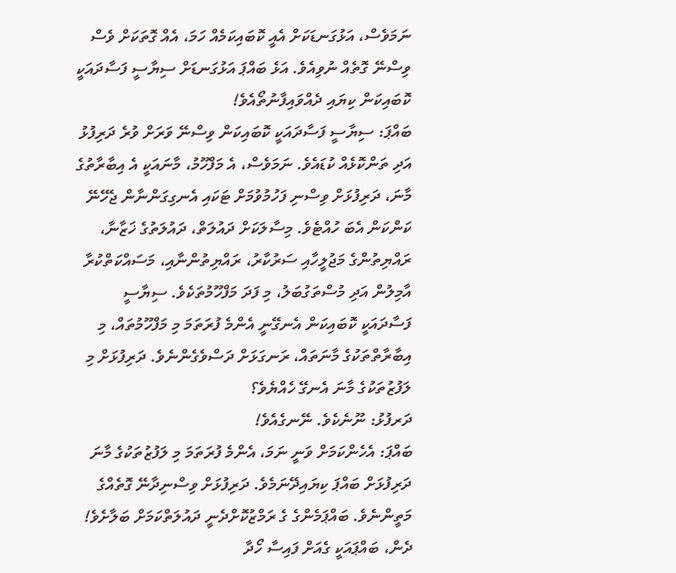ނަމަވެސް، އަޅުގަނޑަކަށް އެއީ ކޮބައިކަމެއް ހަމަ، އެއް ގޮތަކަށް ވެސް ވިސްނޭ ގޮތެއް ނުވިއެވެ. އަޅެ ބައްޕަ އަޅުގަނޑަށް ސިޔާސީ ފަސާދައަކީ ކޮބައިކަން ކިޔައި ދެއްވައިފާނުތޯއެވެ!
ބައްޕަ: ސިޔާސީ ފަސާދައަކީ ކޮބައިކަން ވިސްނޭ ވަރަށް ވުރެ ދަރިފުޅު އަދި ތަންކޮޅެއް ކުޑައެވެ. ނަމަވެސް، އެ މަފްހޫމު، މާނައަކީ އެ އިބާރާތުގެ މާނަ، ދަރިފުޅަށް ވިސްނި ފަހުމުވުމަށް ޓަކައި އެނގިގަންނާން ޖެހޭނޭ ކަންކަން އެބަ ހުއްޓެވެ. މިސާލަކަށް ދައުލަތް، ދައުލަތުގެ ޚަޒާނާ، ރައްޔިތުންގެ މަޖުލީހާއި ސަރުކާރު، ރައްޔިތުންނާއި، މަސައްކަތްކުރާ އާމިލުން އަދި މުސްތަގުބަލު، މި ފަދަ މަފްހޫމުތަކެވެ. ސިޔާސީ ފަސާދައަކީ ކޮބައިކަން އެނގޭނީ އެންމެ ފުރަތަމަ މި މަފްހޫމުތައް، މި އިބާރާތްތަކުގެ މާނަތައް، ރަނގަޅަށް ދަސްވެގެންނެވެ. ދަރިފުޅަށް މި ލަފުޒުތަކުގެ މާނަ އެނގޭ ހެއްޔެވެ؟
ދަރފުޅު: ނޫނެކެވެ. ނޭނގެއެވެ!
ބައްޕަ: އެހެންކަމަށް ވަނީ ނަމަ، އެންމެ ފުރަތަމަ މި ލަފުޒުތަކުގެ މާނަ ދަރިފުޅަށް ބައްޕަ ކިޔައިދޭނަމެވެ. ދަރިފުޅަށް ވިސްނިދާނޭ ގޮތެއްގެ މަތީންނެވެ. ބައްޕަމެންގެ ގެ ރަމްޒުކޮށްދެނީ ދައުލަތްކަމަށް ބަލާށެވެ! ދެން، ބައްޕައަކީ ގެއަށް ފައިސާ ހޯދާ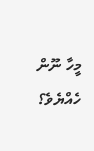މީހާ ނޫން ހެއްޔެވެ؟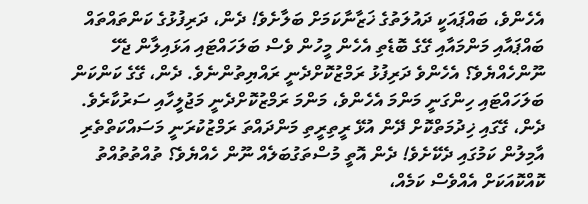އެހެންވެ، ބައްޕައަކީ ދައުލަތުގެ ޚަޒާނާކަމަށް ބަލާށެވެ! ދެން، ދަރިފުޅުގެ ކަންތައްތައް ބައްޕައާއި މަންމައާއި ގޭގެ ބޮޑެތި އެހެން މީހުން ވެސް ބަލަހައްޓައި އަޅައިލާން ޖެހޭ ނޫންހެއްޔެވެ؟ އެހެންވެ ދަރިފުޅު ރަމްޒުކޮށްދެނީ ރައްޔިތުންނެވެ. ދެން، ގޭގެ ކަންކަން ބަލަހައްޓައި ހިންގަނީ މަންމަ އެހެންވެ، މަންމަ ރަމްޒުކޮށްދެނީ މަޖުލީހާއި ސަރުކާރެވެ. ދެން، ގޭގައި ޚިދުމަތްކޮށް ދޭން އުޅޭ ރީތިރީތި މަންދައްތަ ރަމްޒުކުރަނީ މަސައްކަތްތެރި އާމިލުން ކަމުގައި ދެކޭށެވެ! ދެން އޮތީ މުސްތަގުބަލެއް ނޫން ހެއްޔެވެ؟ ތުއްތުތުއްތު ކޮއްކޮއަކަށް އެއްވެސް ކަމެއް،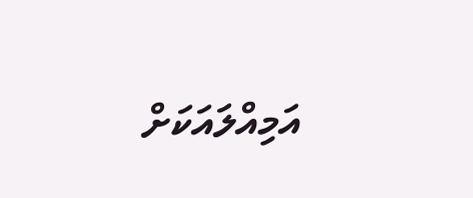އަމިއްލައަކަށް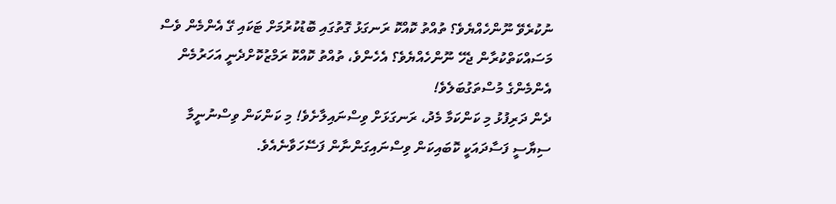ނުކުރެވޭ ނޫންހެއްޔެވެ؟ ތުއްތު ކޮއްކޮ ރަނގަޅު ގޮތުގައި ބޮޑުކުރުމަށް ޓަކައި ގޭ އެންމެން ވެސް މަސައްކަތްކުރާން ޖެހޭ ނޫންހެއްޔެވެ؟ އެހެންވެ، ތުއްތު ކޮއްކޮ ރަމްޒުކޮށްދެނީ އަހަރުމެން އެންމެންގެ މުސްތަގުބަލެވެ!
ދެން ދަރިފުޅު މި ކަންކަމާ މެދު، ރަނގަޅަށް ވިސްނައިލާށެވެ! މި ކަންކަން ވިސްނުނީމާ ސިޔާސީ ފަސާދައަކީ ކޮބައިކަން ވިސްނައިގަންނާން ފަސޭހަވާނެއެވެ.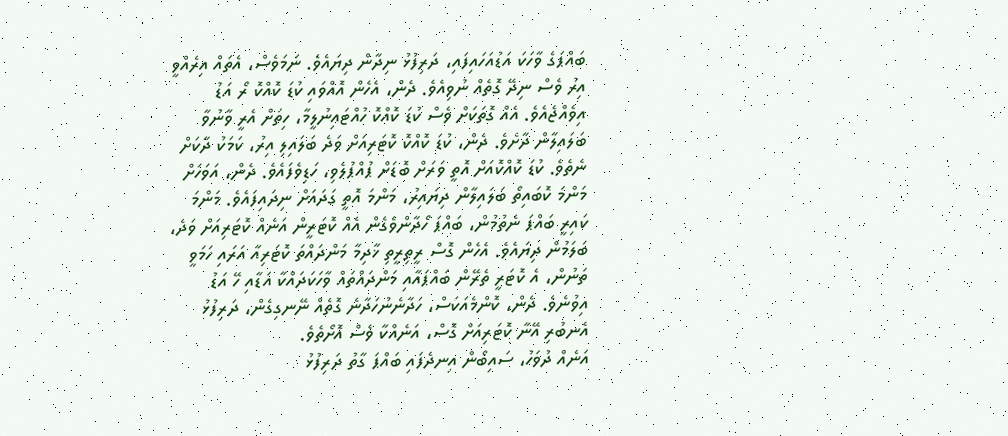ބައްޕަގެ ވާހަކަ އަޑުއަހައިފައި، ދަރިފުޅު ނިދާން ދިޔައެވެ. ނަމަވެސް، އެތައް އިރެއްވީ އިރު ވެސް ނިދޭ ގޮތެއް ނުވިއެވެ. ދެން، އެހެން އޮއްވައި ކުޑަ ކޮއްކޮ ރޯ އަޑު އިވެއްޖެއެވެ. އެއް ގޮތަކަށް ވެސް ކުޑަ ކޮއްކޮ ހުއްޓައިނުލީމާ، ހިތަށް އެރީ ވާނުވާ ބަލައިލާން ދާށެވެ. ދެން، ކުޑަ ކޮއްކޮ ކޮޓަރިއަށް ވަދެ ބަލައިލި އިރު، ކަމަކު ދާކަށް ނެތެވެ. ކުޑަ ކޮއްކޮއަށް އޮތީ ވަރަށް ބޮޑަށް ޕުއްޕުލެވި، ހަޑިވެފައެވެ. ދެން، އަވަހަށް މަންމަ ކޮބައިތޯ ބަލައިލާން ދިޔައިރު، މަންމަ އޮތީ ގަދައަށް ނިދައިފައެވެ. މަންމަ ކައިރީ ބައްޕަ ނެތުމުން، ބައްޕަ ހޯދާންވެގެން އެއް ކޮޓަރީން އަނެއް ކޮޓަރިއަށް ވަދެ، ބަލަމުން ދިޔައެވެ. އެހެން ގޮސް ރީތިރީތި ޚާދިމާ މަންދައްތަ ކޮޓަރިއާ އަރައި ހަމަވީ ތަނުން، އެ ކޮޓަރީ ތެރޭން ބައްޕައާއި މަންދައްތައް ވާހަކަދައްކާ އަޑާއި ހޭ އަޑު އިވުނެވެ. ދެން، ކޮންމެއަކަސް، ހަދާނެނުހަދާނެ ގޮތެއް ނޭނގިގެން، ދަރިފުޅު އެނބުރި އޭނާ ކޮޓަރިއަށް ގޮސް، އަނެއްކާ ވެސް އޮށޯތެވެ.
އަނެއް ދުވަހު، ސައިބޯން އިނދެފައި ބައްޕަ ގާތު ދަރިފުޅު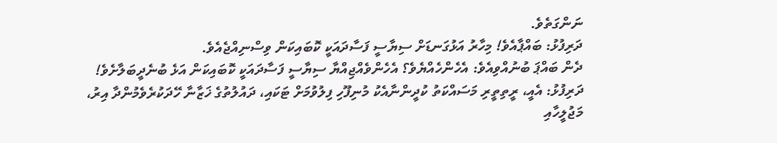ނަންގަތެވެ.
ދަރިފުޅު: ބައްޕާއެވެ! މިހާރު އަޅުގަނޑަށް ސިޔާސީ ފަސާދައަކީ ކޮބައިކަން ވިސްނިއްޖެއެވެ.
ދެން ބައްޕަ ބުނުއްވިއެވެ: އެހެންހެއްޔެވެ؟ އެހެންވެއްޖިއްޔާ ސިޔާސީ ފަސާދައަކީ ކޮބައިކަން އަޅެ ބުނެދީބަލާށެވެ!
ދަރިފުޅު: އެއީ، ރީތިތީރި މަސައްކަތު ކުދީންނާއެކު މުނިފޫހި ފިލުވުމަށް ޓަކައި، ދައުލުތުގެ ޚަޒާނާ ހޭދަކުރެވެމުންދާ އިރު، މަޖުލީހާއި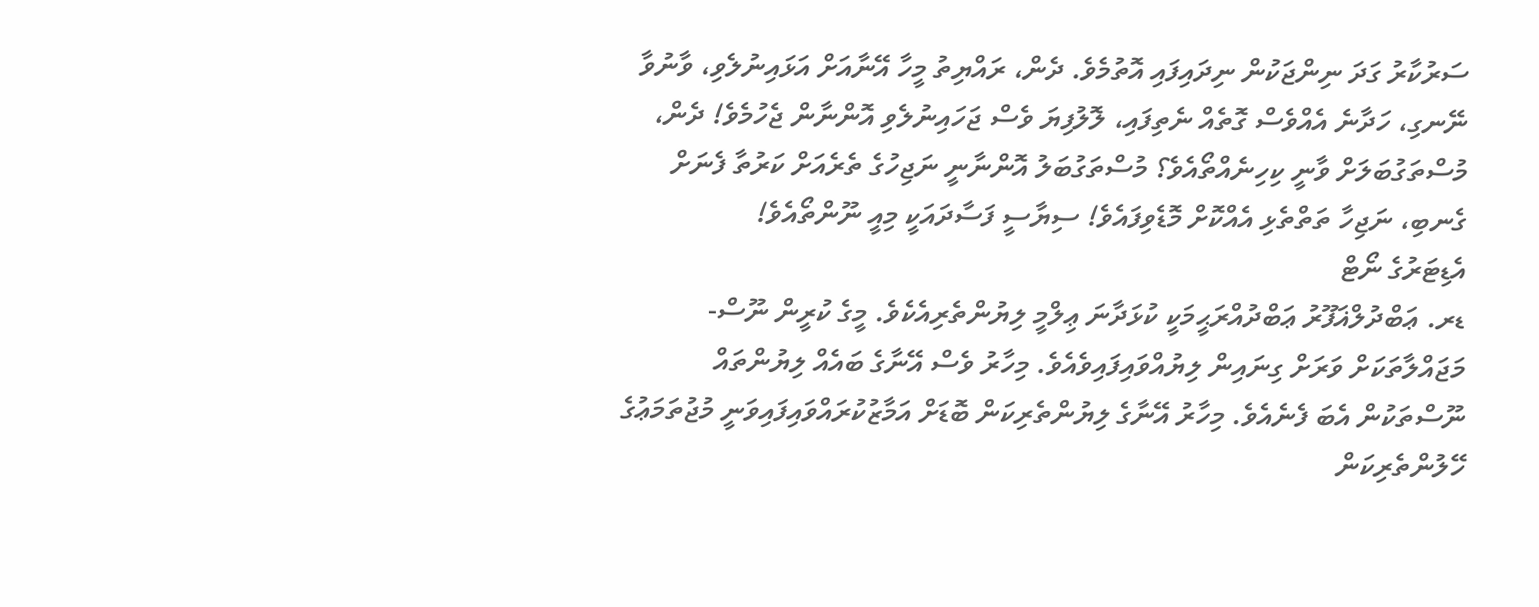ސަރުކާރު ގަދަ ނިންޖަކުން ނިދައިފައި އޮތުމެވެ. ދެން، ރައްޔިތު މީހާ އޭނާއަށް އަޅައިނުލެވި، ވާނުވާ ނޭނގި، ހަދާނެ އެއްވެސް ގޮތެއް ނެތިފައި، ލޮލުފިޔަ ވެސް ޖަހައިނުލެވި އޮންނާން ޖެހުމެވެ! ދެން، މުސްތަގުބަލަށް ވާނީ ކިހިނެއްތޯއެވެ؟ މުސްތަގުބަލު އޮންނާނީ ނަޖިހުގެ ތެރެއަށް ކަރުތާ ފެނަށް ގެނބި، ނަޖިހާ ތަތްތެޅި އެއްކޮށް މޮޑެވިފައެވެ! ސިޔާސީ ފަސާދައަކީ މިއީ ނޫންތޯއެވެ!
އެޑިޓަރުގެ ނޯޓް
ޑރ. ޢަބްދުލްޣަފޫރު ޢަބްދުއްރަޙީމަކީ ކުޅަދާނަ ޢިލްމީ ލިޔުންތެރިއެކެވެ. މީގެ ކުރީން ނޫސް-މަޖައްލާތަކަށް ވަރަށް ގިނައިން ލިޔުއްވައިފައިވެއެވެ. މިހާރު ވެސް އޭނާގެ ބައެއް ލިޔުންތައް ނޫސްތަކުން އެބަ ފެނެއެވެ. މިހާރު އޭނާގެ ލިޔުންތެރިކަން ބޮޑަށް އަމާޒުކުރައްވައިފައިވަނީ މުޖުތަމަޢުގެ ހޭލުންތެރިކަން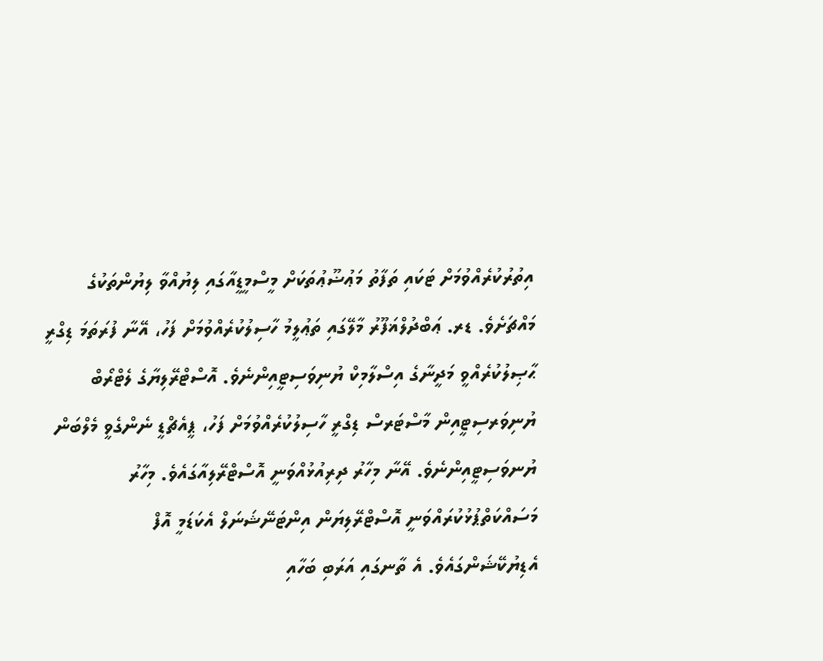އިތުރުކުރެއްވުމަށް ޓަކައި ތަފާތު މަޢުޟޫޢުތަކަށް މީސްމީޑީއާގައި ލިޔުއްވާ ލިޔުންތަކުގެ މައްޗަށެވެ. ޑރ. ޢަބްދުލްޣަފޫރު މާލޭގައި ތަޢުލީމު ހާސިލުކުރެއްވުމަށް ފަހު، އޭނާ ފުރަތަމަ ޑިގްރީ ޙާޞިލުކުރެއްވީ މަދީނާގެ އިސްލާމިކް ޔުނިވަސިޓީއިންނެވެ. އޮސްޓްރޭލިޔާގެ ލެޓްރޯބް ޔުނިވަރސިޓީއިން މާސްޓަރސް ޑިގްރީ ހާސިލުކުރެއްވުމަށް ފަހު، ޕީއެޗްޑީ ނެންގެވީ މެލްބަން ޔުނވަސިޓީއިންނެވެ. އޭނާ މިހާރު ދިރިއުޅުއްވަނީ އޮސްޓްރޭލިއާގައެވެ. މިހާރު މަސައްކަތްޕުޅުކުރައްވަނީ އޮސްޓްރޭލިޔަން އިންޓަނޭޝަނަލް އެކަޑަމީ އޮފް އެޑިޔުކޭޝަންގައެވެ. އެ ތާނގައި އަރަބި ބަހާއި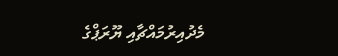މެދުއިރުމައްޗާއި ޔޫރަޕްގެ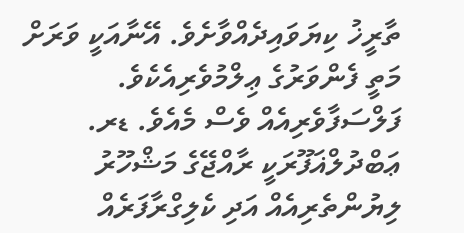ތާރީޚު ކިޔަވައިދެއްވާށެވެ. އޭނާއަކީ ވަރަށް މަތީ ފެންވަރުގެ ޢިލްމުވެރިއެކެވެ. ފަލްސަފާވެރިއެއް ވެސް މެއެވެ. ޑރ. ޢަބްދުލްޣަފޫރަކީ ރާއްޖޭގެ މަޝްހޫރު ލިޔުންތެރިއެއް އަދި ކެލިގްރާފަރެއް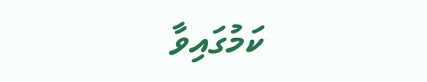ކަމުގައިވާ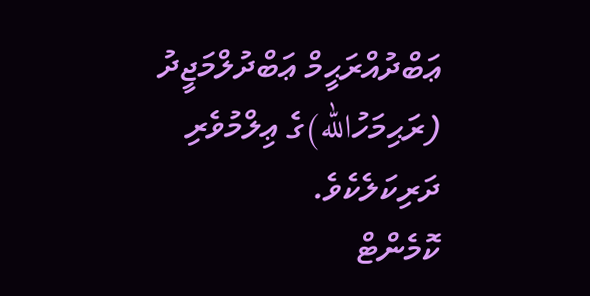ޢަބްދުއްރަޙީމް ޢަބްދުލްމަޖީދު (ރަޙިމަހުالله)ގެ ޢިލްމުވެރި ދަރިކަލެކެވެ.
ކޮމެންޓް